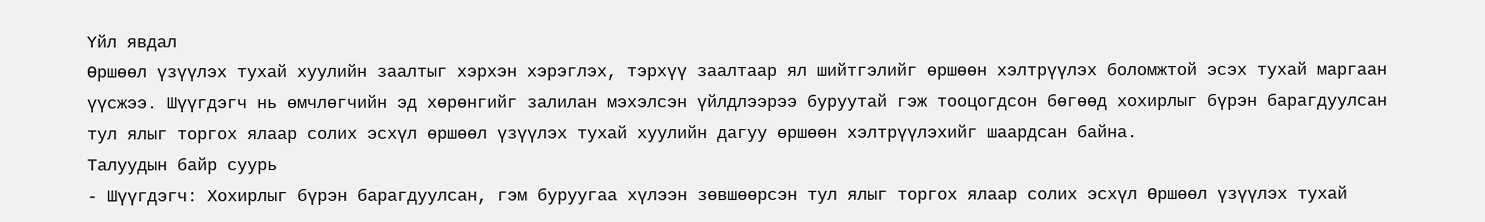Үйл явдал
Өршөөл үзүүлэх тухай хуулийн заалтыг хэрхэн хэрэглэх, тэрхүү заалтаар ял шийтгэлийг өршөөн хэлтрүүлэх боломжтой эсэх тухай маргаан үүсжээ. Шүүгдэгч нь өмчлөгчийн эд хөрөнгийг залилан мэхэлсэн үйлдлээрээ буруутай гэж тооцогдсон бөгөөд хохирлыг бүрэн барагдуулсан тул ялыг торгох ялаар солих эсхүл өршөөл үзүүлэх тухай хуулийн дагуу өршөөн хэлтрүүлэхийг шаардсан байна.
Талуудын байр суурь
- Шүүгдэгч: Хохирлыг бүрэн барагдуулсан, гэм буруугаа хүлээн зөвшөөрсэн тул ялыг торгох ялаар солих эсхүл Өршөөл үзүүлэх тухай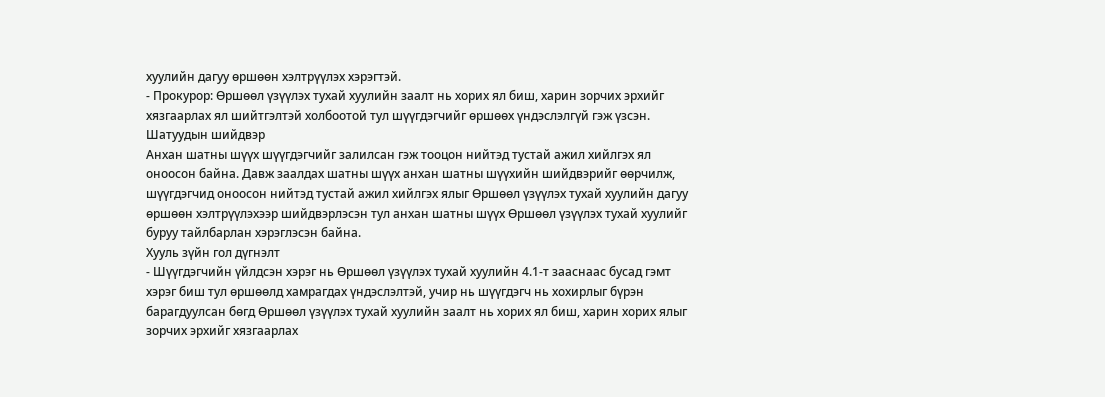хуулийн дагуу өршөөн хэлтрүүлэх хэрэгтэй.
- Прокурор: Өршөөл үзүүлэх тухай хуулийн заалт нь хорих ял биш, харин зорчих эрхийг хязгаарлах ял шийтгэлтэй холбоотой тул шүүгдэгчийг өршөөх үндэслэлгүй гэж үзсэн.
Шатуудын шийдвэр
Анхан шатны шүүх шүүгдэгчийг залилсан гэж тооцон нийтэд тустай ажил хийлгэх ял оноосон байна. Давж заалдах шатны шүүх анхан шатны шүүхийн шийдвэрийг өөрчилж, шүүгдэгчид оноосон нийтэд тустай ажил хийлгэх ялыг Өршөөл үзүүлэх тухай хуулийн дагуу өршөөн хэлтрүүлэхээр шийдвэрлэсэн тул анхан шатны шүүх Өршөөл үзүүлэх тухай хуулийг буруу тайлбарлан хэрэглэсэн байна.
Хууль зүйн гол дүгнэлт
- Шүүгдэгчийн үйлдсэн хэрэг нь Өршөөл үзүүлэх тухай хуулийн 4.1-т зааснаас бусад гэмт хэрэг биш тул өршөөлд хамрагдах үндэслэлтэй, учир нь шүүгдэгч нь хохирлыг бүрэн барагдуулсан бөгд Өршөөл үзүүлэх тухай хуулийн заалт нь хорих ял биш, харин хорих ялыг зорчих эрхийг хязгаарлах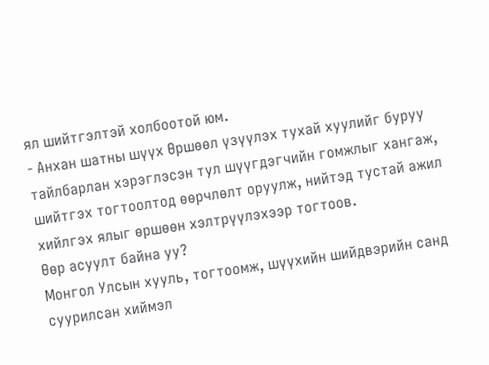ял шийтгэлтэй холбоотой юм.
- Анхан шатны шүүх Өршөөл үзүүлэх тухай хуулийг буруу тайлбарлан хэрэглэсэн тул шүүгдэгчийн гомжлыг хангаж, шийтгэх тогтоолтод өөрчлөлт оруулж, нийтэд тустай ажил хийлгэх ялыг өршөөн хэлтрүүлэхээр тогтоов.
Өөр асуулт байна уу?
Монгол Улсын хууль, тогтоомж, шүүхийн шийдвэрийн санд суурилсан хиймэл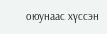оюунаас хүссэн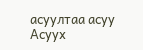асуултаа асуу
Асуух